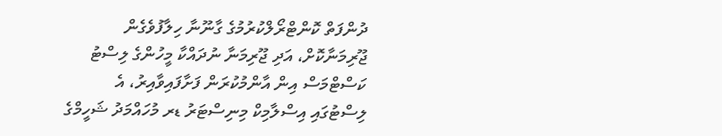ދުންފަތް ކޮންޓްރޯލްކުރުމުގެ ގާނޫނާ ހިލާފުވެގެން ޖޫރިމަނާކޮށް، އަދި ޖޫރިމަނާ ނުދައްކާ މީހުންގެ ލިސްޓު ކަސްޓްމަސް އިން އާންމުކުރަން ފަށާފައިވާއިރު، އެ ލިސްޓުގައި އިސްލާމިކް މިނިސްޓަރު ޑރ މުހައްމަދު ޝަހީމްގެ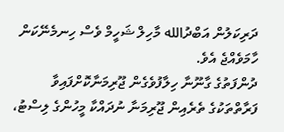ދަރިކަލުން އަބްދުالله މާހިލް ޝަހީމް ވެސް ހިނމެނޭކަން ހާމަވެއްޖެ އެވެ.
ދުންފަތުގެ ގާނޫނާ ހިލާފުވެގެން ޖޫރިމަނާކޮށްފައިވާ ފަރާތްތަކުގެ ތެރެއިން ޖޫރިމަނާ ނުދައްކާ މީހުންގެ ލިސްޓު،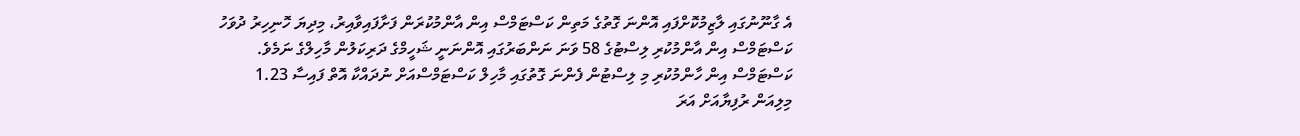އެ ގާނޫނުގައި ލާޒިމުކޮށްފައި އޮންނަ ގޮތުގެ މަތިން ކަސްޓަމްސް އިން އާންމުކުރަން ފަށާފައިވާއިރު، މިދިޔަ ހޮނިހިރު ދުވަހު ކަސްޓަމްސް އިން އާންމުކުރި ލިސްޓުގެ 58 ވަނަ ނަންބަރުގައި އޮންނަނީ ޝަހީމްގެ ދަރިކަލުން މާހިލްގެ ނަމެވެ.
ކަސްޓަމްސް އިން ހާންމުކުރި މި ލިސްޓުން ފެންނަ ގޮތުގައި މާހިލް ކަސްޓަމްސްއަށް ނުދައްކާ އޮތް ފައިސާ 1.23 މިލިއަން ރުފިޔާއަށް އަރަ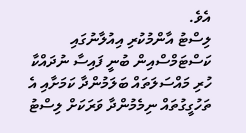އެވެ.
ލިސްޓު އާންމުކުރި އިއުލާނުގައި ކަސްޓަމްސްއިން ބުނީ ފައިސާ ނުދައްކާ ހުރި މައްސަލަތައް ބަލަމުންދާ ކަމަށާއި އެ ތަހުގީގުތައް ނިމެމުންދާ ވަރަކަށް ލިސްޓު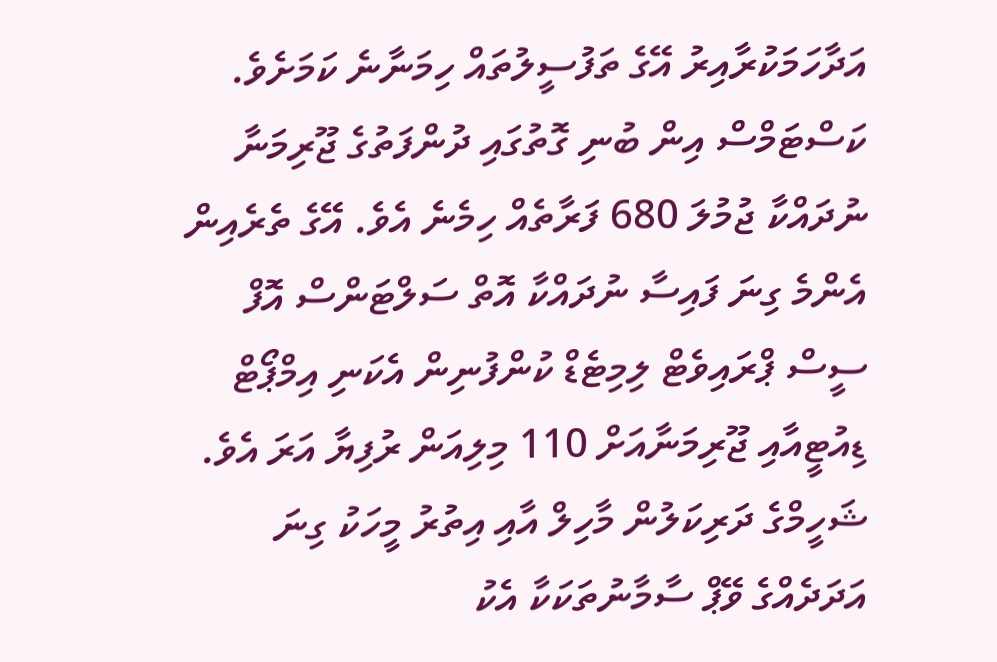އަދާހަމަކުރާއިރު އޭގެ ތަފުސީލުތައް ހިމަނާނެ ކަމަށެވެ.
ކަސްޓަމްސް އިން ބުނި ގޮތުގައި ދުންފަތުގެ ޖޫރިމަނާ ނުދައްކާ ޖުމުލަ 680 ފަރާތެއް ހިމެނެ އެވެ. އޭގެ ތެރެއިން އެންމެ ގިނަ ފައިސާ ނުދައްކާ އޮތް ސަލްޓަންސް އޮފް ސީސް ޕްރައިވެޓް ލިމިޓެޑް ކުންފުނިން އެކަނި އިމްޕޯޓް ޑިއުޓީއާއި ޖޫރިމަނާއަށް 110 މިލިއަން ރުފިޔާ އަރަ އެވެ.
ޝަހީމްގެ ދަރިކަލުން މާހިލް އާއި އިތުރު މީހަކު ގިނަ އަދަދެއްގެ ވޭޕް ސާމާނުތަކަކާ އެކު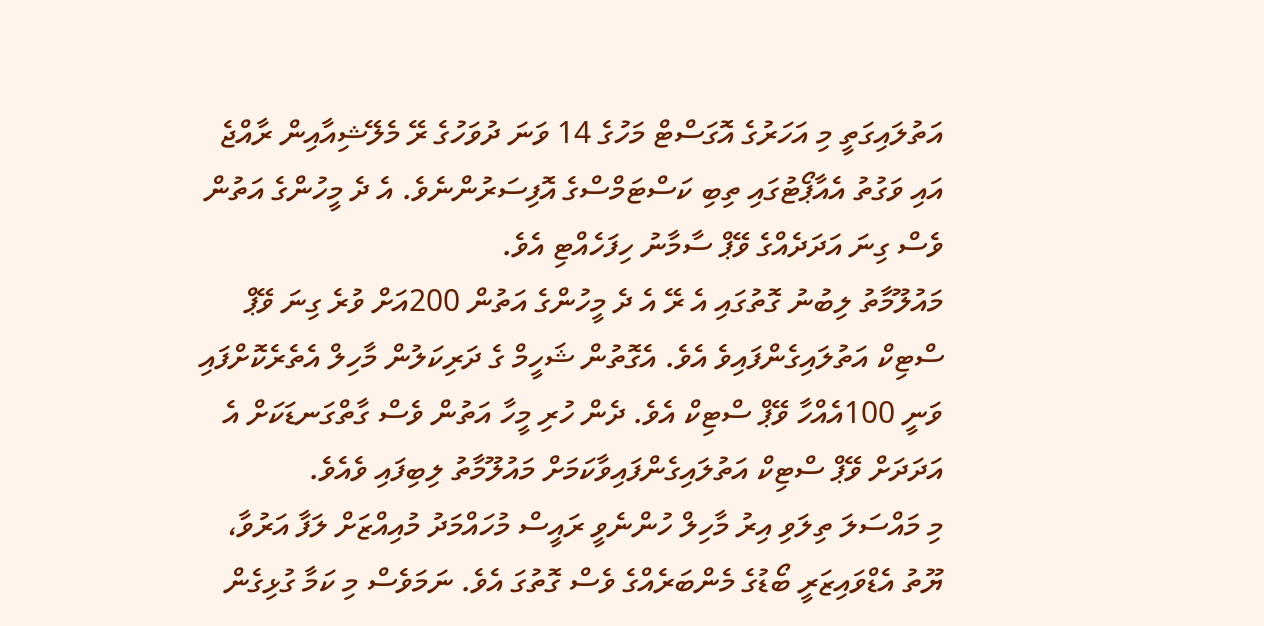އަތުލައިގަތީ މި އަހަރުގެ އޮގަސްޓް މަހުގެ 14 ވަނަ ދުވަހުގެ ރޭ މެލޭޝިއާއިން ރާއްޖެ އައި ވަގުތު އެއާޕޯޓުގައި ތިބި ކަސްޓަމްސްގެ އޮފިސަރުންނެވެ. އެ ދެ މީހުންގެ އަތުން ވެސް ގިނަ އަދަދެއްގެ ވޭޕް ސާމާނު ހިފަހެއްޓި އެވެ.
މައުލޫމާތު ލިބުނު ގޮތުގައި އެ ރޭ އެ ދެ މީހުންގެ އަތުން 200އަށް ވުރެ ގިނަ ވޭޕް ސްޓިކް އަތުލައިގެންފައިވެ އެވެ. އެގޮތުން ޝަހީމް ގެ ދަރިކަލުން މާހިލް އެތެރެކޮށްފައި ވަނީ 100އެއްހާ ވޭޕް ސްޓިކް އެވެ. ދެން ހުރި މީހާ އަތުން ވެސް ގާތްގަނޑަކަށް އެ އަދަދަށް ވޭޕް ސްޓިކް އަތުލައިގެންފައިވާކަމަށް މައުލޫމާތު ލިބިފައި ވެއެވެ.
މި މައްސަލަ ތިލަވި އިރު މާހިލް ހުންނެވީ ރައީސް މުހައްމަދު މުއިއްޒަށް ލަފާ އަރުވާ، ޔޫތު އެޑްވައިޒަރީ ބޯޑުގެ މެންބަރެއްގެ ވެސް ގޮތުގަ އެވެ. ނަމަވެސް މި ކަމާ ގުޅިގެން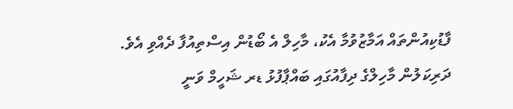ފާޑުކިއުންތައް އަމާޒުވުމާ އެކު، މާހިލް އެ ބޯޑުން އިސްތިއުފާ ދެއްވި އެވެ.
ދަރިކަލުން މާހިލްގެ ދިފާއުގައި ބައްޕާފުޅު ޑރ ޝަހީމް ވަނީ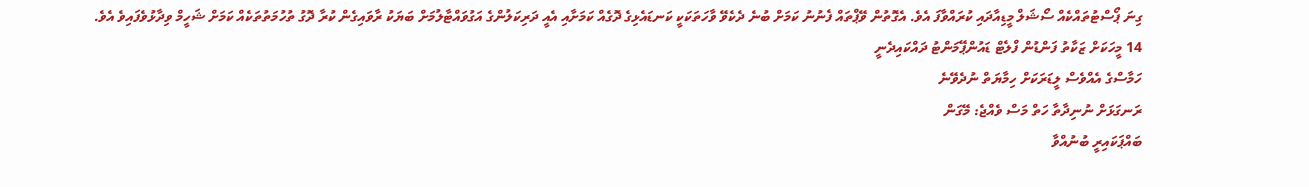ގިނަ ޕޯސްޓުތައްކެއް ސޯޝަލް މީޑިއާދައި ކުރައްވާފަ އެވެ. އެގޮތުން ވޭޕްތައް ފެނުނު ކަމަށް ބުނެ ދެކެވޭ ވާހަތަކަކީ ކަނޑައެޅިގެ ދޮގެއް ކަމަށާއި އެއީ ދަރިކަލުންގެ އަގުވައްޓާލުމަށް ބަޔަކު ރާވައިގެން ކުރާ ދޮގު ތުހުމަތުތަކެއް ކަމަށް ޝަހީމް ވިދާޅުވެފައިވެ އެވެ.
14 މީހަކަށް ޒަކާތު ފަންޑުން ފްލެޓް ޑައުންޕޭމަންޓު ދައްކައިދެނީ
ހަމާސްގެ އެއްވެސް ލީޑަރަކަށް ހިމާޔަތް ނުދެވޭނެ
ރަނގަޅަށް ނުނިދާތާ ހަތް މަސް ވެއްޖެ: މޭގަން
ބައްޕަކައިރީ ބުނުއްވާ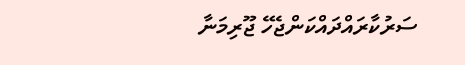ސަރުކާރައްދައްކަންޖެހޭ ޖޫރިމަނާ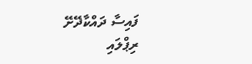ފައިސާ ދައްކާދޭށޭ
ރިޕްލައި